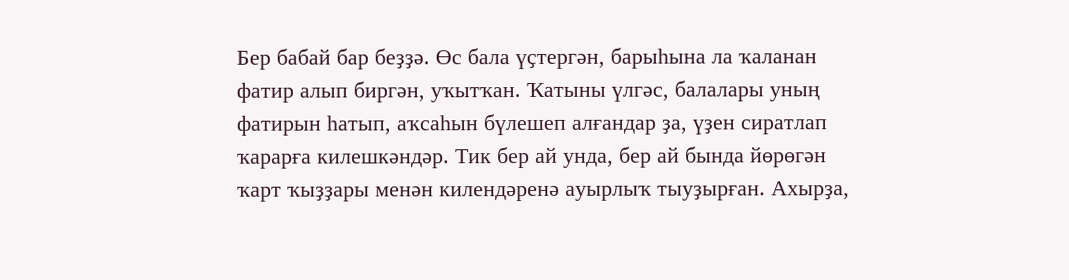Бер бабай бар беҙҙә. Өс бала үҫтергән, барыһына ла ҡаланан фатир алып биргән, уҡытҡан. Ҡатыны үлгәс, балалары уның фатирын һатып, аҡсаһын бүлешеп алғандар ҙа, үҙен сиратлап ҡарарға килешкәндәр. Тик бер ай унда, бер ай бында йөрөгән ҡарт ҡыҙҙары менән килендәренә ауырлыҡ тыуҙырған. Ахырҙа,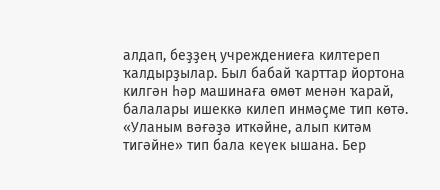алдап, беҙҙең учреждениеға килтереп ҡалдырҙылар. Был бабай ҡарттар йортона килгән һәр машинаға өмөт менән ҡарай, балалары ишеккә килеп инмәҫме тип көтә. «Уланым вәғәҙә иткәйне, алып китәм тигәйне» тип бала кеүек ышана. Бер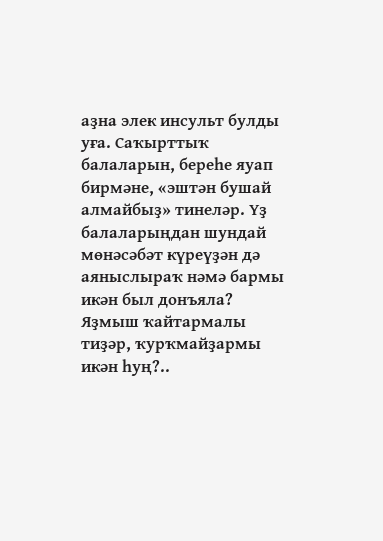аҙна элек инсульт булды уға. Саҡырттыҡ балаларын, береһе яуап бирмәне, «эштән бушай алмайбыҙ» тинеләр. Үҙ балаларыңдан шундай мөнәсәбәт күреүҙән дә аяныслыраҡ нәмә бармы икән был донъяла? Яҙмыш ҡайтармалы тиҙәр, ҡурҡмайҙармы икән һуң?..